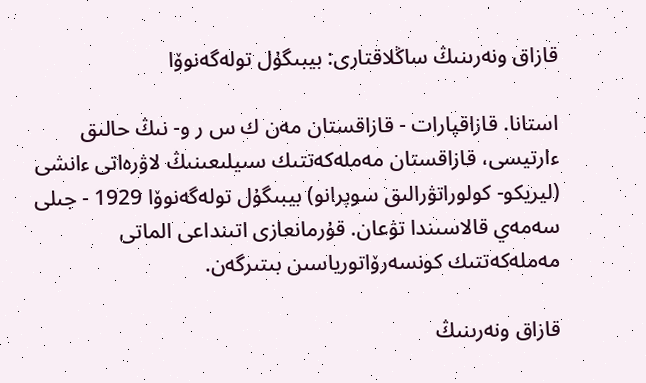قازاق ونەرىنىڭ ساڭلاقتارى: بيبىگۇل تولەگەنوۆا

استانا. قازاقپارات - قازاقستان مەن ك س ر و- نىڭ حالىق ءارتيسى، قازاقستان مەملەكەتتىك سىيلىعىنىڭ لاۋرەاتى ءانشى (ليريكو- كولوراتۋرالىق سوپرانو) بيبىگۇل تولەگەنوۆا 1929 - جىلى سەمەي قالاسىندا تۋعان. قۇرمانعازى اتىنداعى الماتى مەملەكەتتىك كونسەرۆاتورياسىن بىتىرگەن.

قازاق ونەرىنىڭ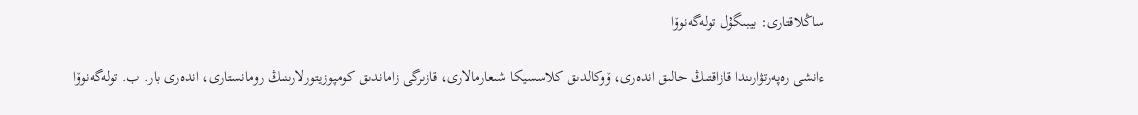ساڭلاقتارى: بيبىگۇل تولەگەنوۆا

ءانشى رەپەرتۋارىندا قازاقتىڭ حالىق اندەرى، ۆوكالدىق كلاسسيكا شىعارمالارى، قازىرگى زاماندىق كومپوزيتورلارىنىڭ رومانستارى، اندەرى بار. ب. تولەگەنوۆا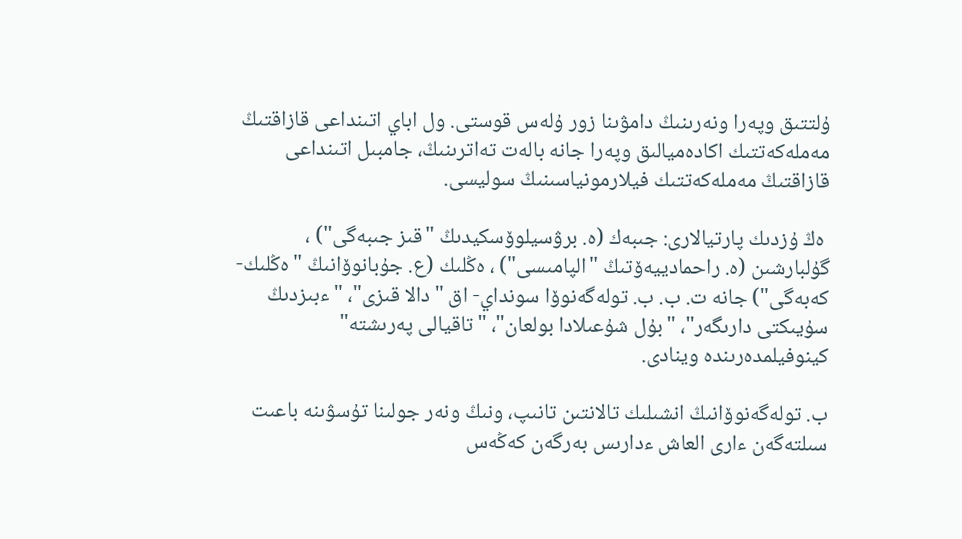ۇلتتىق وپەرا ونەرىنىڭ دامۋىنا زور ۇلەس قوستى. ول اباي اتىنداعى قازاقتىڭ مەملەكەتتىك اكادەميالىق وپەرا جانە بالەت تەاترىنىڭ، جامبىل اتىنداعى قازاقتىڭ مەملەكەتتىك فيلارمونياسىنىڭ سوليسى.

 ەڭ ۇزدىك پارتيالارى: جىبەك (ە. برۋسيلوۆسكيدىڭ "قىز جىبەگى") ، گۇلبارشىن (ە. راحمادييەۆتىڭ "الپامىسى") ، ەڭلىك (ع. جۇبانوۆانىڭ "ەڭلىك- كەبەگى") جانە ت. ب. ب. تولەگەنوۆا سونداي- اق "دالا قىزى"، "ءبىزدىڭ سۇيىكتى دارىگەر"، "بۇل شۇعىلادا بولعان"، "تاقيالى پەرىشتە" كينوفيلمدەرىندە وينادى.

ب. تولەگەنوۆانىڭ انشىلىك تالانتىن تانىپ، ونىڭ ونەر جولىنا تۇسۋىنە باعىت سىلتەگەن ءارى العاش ءدارىس بەرگەن كەڭەس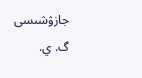جازۋشىسى گ. ي.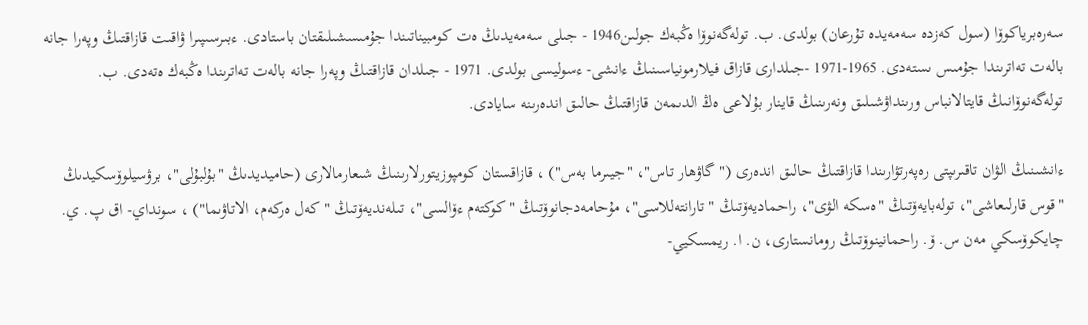سەرەبرياكوۆا (سول كەزدە سەمەيدە تۇرعان) بولدى. ب. تولەگەنوۆا ەڭبەك جولىن1946 - جىلى سەمەيدىڭ ەت كومبيناتىندا جۇمىسشىلىقتان باستادى. ءبىرسىپىرا ۋاقىت قازاقتىڭ وپەرا جانە بالەت تەاترىندا جۇمىس ىستەدى. 1965-1971 -جىلدارى قازاق فيلارمونياسىنىڭ ءانشى- ءسوليسى بولدى. 1971 - جىلدان قازاقتىڭ وپەرا جانە بالەت تەاترىندا ەڭبەك ەتەدى. ب. تولەگەنوۆانىڭ قايتالانباس ورىنداۋشىلىق ونەرىنىڭ قاينار بۇلاعى ەڭ الدىمەن قازاقتىڭ حالىق اندەرىنە سايادى.

ءانشىنىڭ الۋان تاقىرىپتى رەپەرتۋارىندا قازاقتىڭ حالىق اندەرى ("گاۋھار تاس"، "جيىرما بەس") ، قازاقستان كومپوزيتورلارىنىڭ شىعارمالارى (حاميديدىڭ "بۇلبۇلى"، برۋسيلوۆسكيدىڭ "قوس قارلىعاشى"، تولەبايەۆتىڭ "ەسكە الۋى"، راحماديەۆتىڭ "تارانتەللاسى"، مۇحامەدجانوۆتىڭ "كوكتەم ءۆالسى"، تىلەنديەۆتىڭ "كەل ەركەم، الاتاۋىما") ، سونداي- اق پ. ي. چايكوۆسكي مەن س. ۆ. راحمانينوۆتىڭ رومانستارى، ن. ا. ريمسكيي-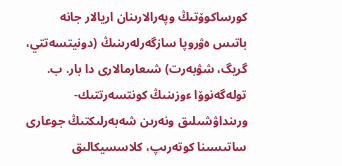كورساكوۆتىڭ وپەرالارىنان اريالار جانە باتىس ەۋروپا سازگەرلەرىنىڭ (دونيتسەتتي، گريگ، شۋبەرت) شىعارمالارى دا بار. ب. تولەگەنوۆا ءوزىنىڭ كونتسەرتتىك- ورىنداۋشىلىق ونەرىن شەبەرلىكتىڭ جوعارى ساتىسىنا كوتەرىپ، كلاسسيكالىق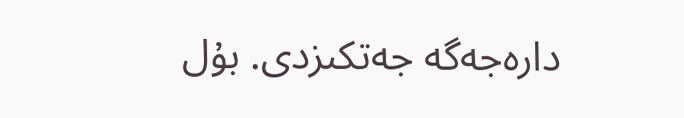دارەجەگە جەتكىزدى. بۇل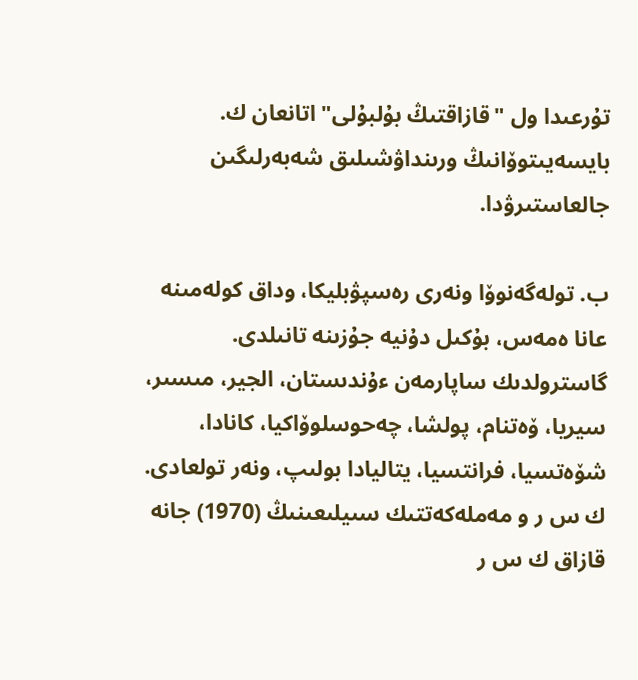تۇرعىدا ول "قازاقتىڭ بۇلبۇلى" اتانعان ك. بايسەيىتوۆانىڭ ورىنداۋشىلىق شەبەرلىگىن جالعاستىرۋدا.

ب. تولەگەنوۆا ونەرى رەسپۋبليكا، وداق كولەمىنە عانا ەمەس، بۇكىل دۇنيە جۇزىنە تانىلدى. گاسترولدىك ساپارمەن ءۇندىستان، الجير، مىسىر، سيريا، ۆەتنام، پولشا، چەحوسلوۆاكيا، كانادا، شۆەتسيا، فرانتسيا، يتاليادا بولىپ، ونەر تولعادى. ك س ر و مەملەكەتتىك سىيلىعىنىڭ (1970) جانە قازاق ك س ر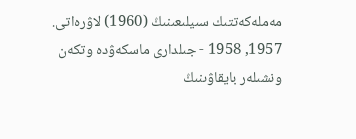مەملەكەتتىك سىيلىعىنىڭ (1960) لاۋرەاتى. 1957, 1958 - جىلدارى ماسكەۋدە وتكەن ونشىلەر بايقاۋىنىڭ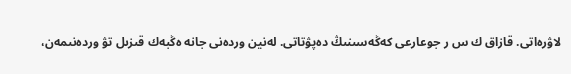لاۋرەاتى. قازاق ك س ر جوعارعى كەڭەسىنىڭ دەپۋتاتى. لەنين وردەنى جانە ەڭبەك قىزىل تۋ وردەنىمەن،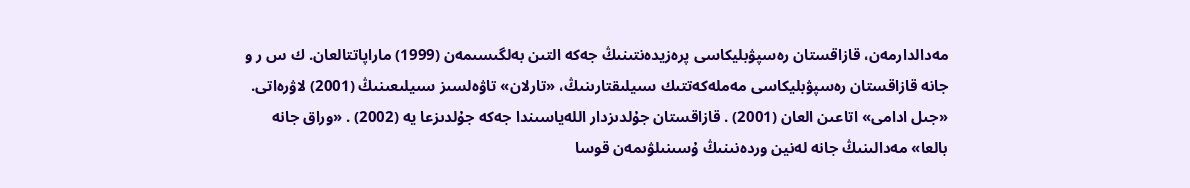مەدالدارمەن، قازاقستان رەسپۋبليكاسى پرەزيدەنتىنىڭ جەكە التىن بەلگىسىمەن (1999) ماراپاتتالعان. ك س ر و جانە قازاقستان رەسپۋبليكاسى مەملەكەتتىك سىيلىقتارىنىڭ، «تارلان» تاۋەلسىز سىيلىعىنىڭ (2001) لاۋرەاتى. «جىل ادامى» اتاعىن العان (2001) . قازاقستان جۇلدىزدار اللەياسىندا جەكە جۇلدىزعا يە (2002) . «وراق جانە بالعا» مەدالىنىڭ جانە لەنين وردەنىنىڭ ۇسىنىلۋىمەن قوسا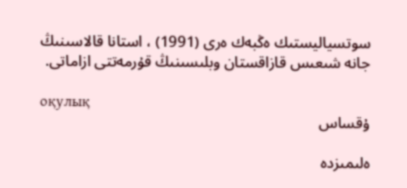سوتسياليستىك ەڭبەك ەرى (1991) ، استانا قالاسىنىڭ جانە شىعىس قازاقستان وبلىسىنىڭ قۇرمەتتى ازاماتى.

оқулық
ۇقساس

ەلىمىزدە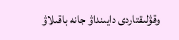وقۋلىقتاردى دايىنداۋ جانە باقىلاۋ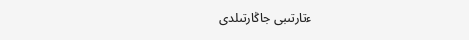ءتارتىبى جاڭارتىلدى